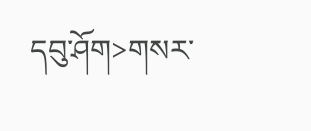དབུ་ཤོག>གསར་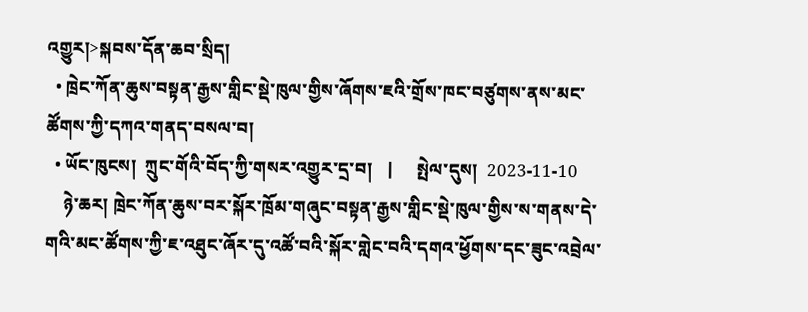འགྱུར།>སྐབས་དོན་ཆབ་སྲིད།
  • ཁྲེང་ཀོན་ཆུས་བསྟན་རྒྱས་གླིང་སྡེ་ཁུལ་གྱིས་ཞོགས་ཇའི་གྲོས་ཁང་བཙུགས་ནས་མང་ཚོགས་ཀྱི་དཀའ་གནད་བསལ་བ།
  • ཡོང་ཁུངས།  ཀྲུང་གོའི་བོད་ཀྱི་གསར་འགྱུར་དྲ་བ།   |     སྤེལ་དུས།  2023-11-10
    ཉེ་ཆར། ཁྲེང་ཀོན་ཆུས་བར་སྐོར་ཁྲོམ་གཞུང་བསྟན་རྒྱས་གླིང་སྡེ་ཁུལ་གྱིས་ས་གནས་དེ་གའི་མང་ཚོགས་ཀྱི་ཇ་འཐུང་ཞོར་དུ་འཚོ་བའི་སྐོར་གླེང་བའི་དགའ་ཕྱོགས་དང་ཟུང་འབྲེལ་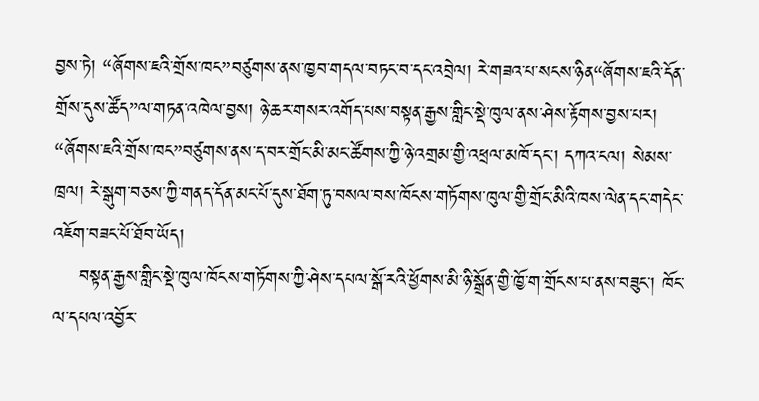བྱས་ཏེ། “ཞོགས་ཇའི་གྲོས་ཁང”བཙུགས་ནས་ཁྱབ་གདལ་བཏང་བ་དང་འབྲེལ། རེ་གཟའ་པ་སངས་ཉིན“ཞོགས་ཇའི་དོན་གྲོས་དུས་ཚོད”ལ་གཏན་འཁེལ་བྱས། ཉེ་ཆར་གསར་འགོད་པས་བསྟན་རྒྱས་གླིང་སྡེ་ཁུལ་ནས་ཤེས་རྟོགས་བྱས་པར། “ཞོགས་ཇའི་གྲོས་ཁང”བཙུགས་ནས་ད་བར་གྲོང་མི་མང་ཚོགས་ཀྱི་ཉེ་འགྲམ་གྱི་འཕྲལ་མཁོ་དང་། དཀའ་ངལ། སེམས་ཁྲལ། རེ་སྒུག་བཅས་ཀྱི་གནད་དོན་མང་པོ་དུས་ཐོག་ཏུ་བསལ་བས་ཁོངས་གཏོགས་ཁུལ་གྱི་གྲོང་མིའི་ཁས་ལེན་དང་གདེང་འཇོག་བཟང་པོ་ཐོབ་ཡོད།
    བསྟན་རྒྱས་གླིང་སྡེ་ཁུལ་ཁོངས་གཏོགས་ཀྱི་ཤེས་དཔལ་སྒོ་རའི་ཕྱོགས་མི་ཉི་སྒྲོན་གྱི་ཁྱོ་ག་གྲོངས་པ་ནས་བཟུང་། ཁོང་ལ་དཔལ་འབྱོར་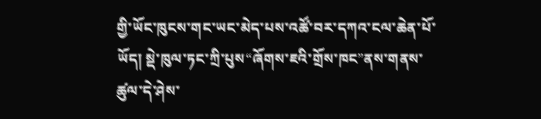གྱི་ཡོང་ཁུངས་གང་ཡང་མེད་པས་འཚོ་བར་དཀའ་ངལ་ཆེན་པོ་ཡོད། སྡེ་ཁུལ་ཏང་ཀྲི་པུས“ཞོགས་ཇའི་གྲོས་ཁང”ནས་གནས་ཚུལ་དེ་ཤེས་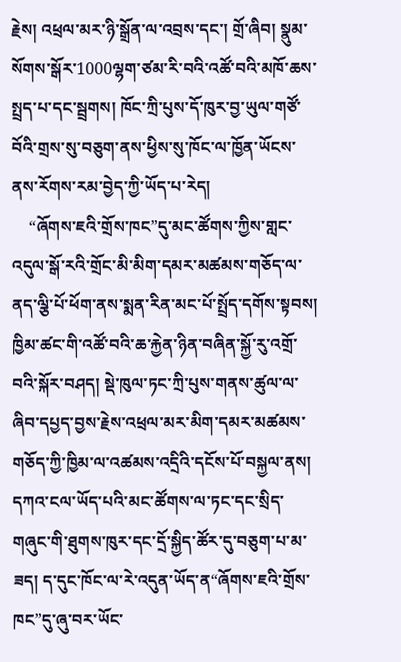རྗེས། འཕྲལ་མར་ཉི་སྒྲོན་ལ་འབྲས་དང་། གྲོ་ཞིབ། སྣུམ་སོགས་སྒོར་1000ལྷག་ཙམ་རི་བའི་འཚོ་བའི་མཁོ་ཆས་སྤྲད་པ་དང་སྦྲགས། ཁོང་ཀྲི་པུས་དོ་ཁུར་བྱ་ཡུལ་གཙོ་བོའི་གྲས་སུ་བཅུག་ནས་ཕྱིས་སུ་ཁོང་ལ་ཁྱོན་ཡོངས་ནས་རོགས་རམ་བྱེད་ཀྱི་ཡོད་པ་རེད།
    “ཞོགས་ཇའི་གྲོས་ཁང”དུ་མང་ཚོགས་ཀྱིས་གླང་འདུལ་སྒོ་རའི་གྲོང་མི་མིག་དམར་མཚམས་གཅོད་ལ་ནད་ལྕི་པོ་ཕོག་ནས་སྨན་རིན་མང་པོ་སྤྲོད་དགོས་སྟབས། ཁྱིམ་ཚང་གི་འཚོ་བའི་ཆ་རྐྱེན་ཉིན་བཞིན་སྐྱོ་རུ་འགྲོ་བའི་སྐོར་བཤད། སྡེ་ཁུལ་ཏང་ཀྲི་པུས་གནས་ཚུལ་ལ་ཞིབ་དཔྱད་བྱས་རྗེས་འཕྲལ་མར་མིག་དམར་མཚམས་གཅོད་ཀྱི་ཁྱིམ་ལ་འཚམས་འདྲིའི་དངོས་པོ་བསྐྱལ་ནས། དཀའ་ངལ་ཡོད་པའི་མང་ཚོགས་ལ་ཏང་དང་སྲིད་གཞུང་གི་ཐུགས་ཁུར་དང་དྲོ་སྐྱིད་ཚོར་དུ་བཅུག་པ་མ་ཟད། ད་དུང་ཁོང་ལ་རེ་འདུན་ཡོད་ན“ཞོགས་ཇའི་གྲོས་ཁང”དུ་ཞུ་བར་ཡོང་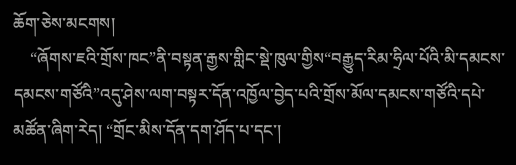ཆོག་ཅེས་མངགས།
    “ཞོགས་ཇའི་གྲོས་ཁང”ནི་བསྟན་རྒྱས་གླིང་སྡེ་ཁུལ་གྱིས“བརྒྱུད་རིམ་ཧྲིལ་པོའི་མི་དམངས་དམངས་གཙོའི”འདུ་ཤེས་ལག་བསྟར་དོན་འཁྱོལ་བྱེད་པའི་གྲོས་མོལ་དམངས་གཙོའི་དཔེ་མཚོན་ཞིག་རེད། “གྲོང་མིས་དོན་དག་ཤོད་པ་དང་།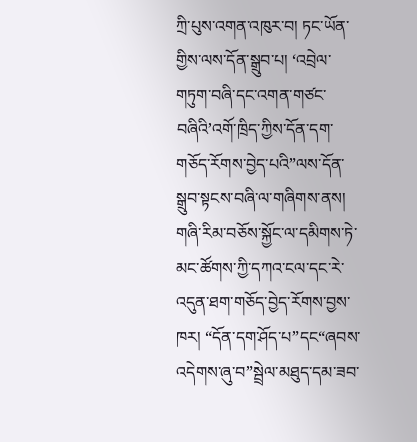ཀྲི་པུས་འགན་འཁུར་བ། ཏང་ཡོན་གྱིས་ལས་དོན་སྒྲུབ་པ། ‘འབྲེལ་གཏུག་བཞི་དང་འགན་གཙང་བཞིའི’འགོ་ཁྲིད་ཀྱིས་དོན་དག་གཅོད་རོགས་བྱེད་པའི”ལས་དོན་སྒྲུབ་སྟངས་བཞི་ལ་གཞིགས་ནས། གཞི་རིམ་བཅོས་སྐྱོང་ལ་དམིགས་ཏེ་མང་ཚོགས་ཀྱི་དཀའ་ངལ་དང་རེ་འདུན་ཐག་གཅོད་བྱེད་རོགས་བྱས་ཁར། “དོན་དག་ཤོད་པ”དང“ཞབས་འདེགས་ཞུ་བ”སྦྲེལ་མཐུད་དམ་ཟབ་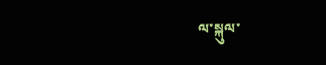ལ་སྐུལ་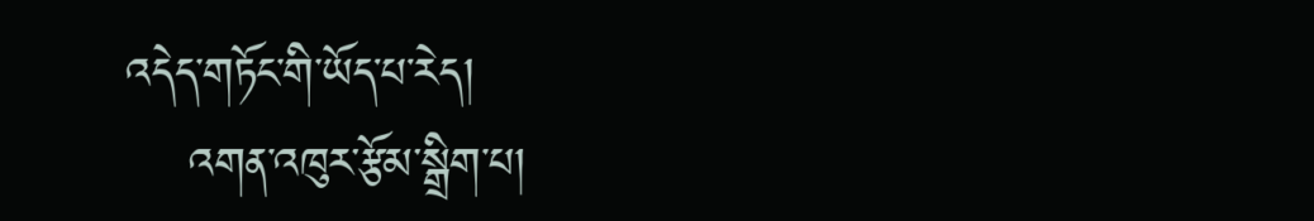འདེད་གཏོང་གི་ཡོད་པ་རེད།
    འགན་འཁུར་རྩོམ་སྒྲིག་པ།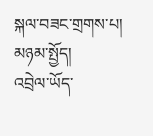སྐལ་བཟང་གྲགས་པ།
མཉམ་སྤྱོད།
འབྲེལ་ཡོད་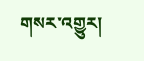གསར་འགྱུར།